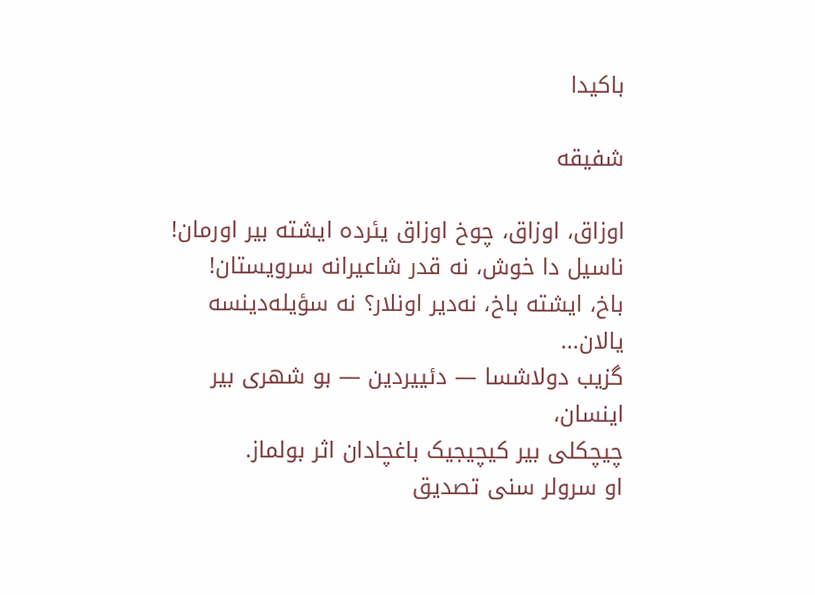باکیدا

شفیقه

اوزاق، اوزاق، چوخ اوزاق یئرده ایشته بیر اورمان!
ناسیل دا خوش، نه قدر شاعیرانه سرویستان!
باخ، ایشته باخ، نه‌دیر اونلار؟ نه سؤیله‌دینسه یالان...
گزیب دولاشسا — دئییردین — بو شهری بیر اینسان،
چیچکلی بیر کیچیجیک باغچادان اثر بولماز.
او سرولر سنی تصدیق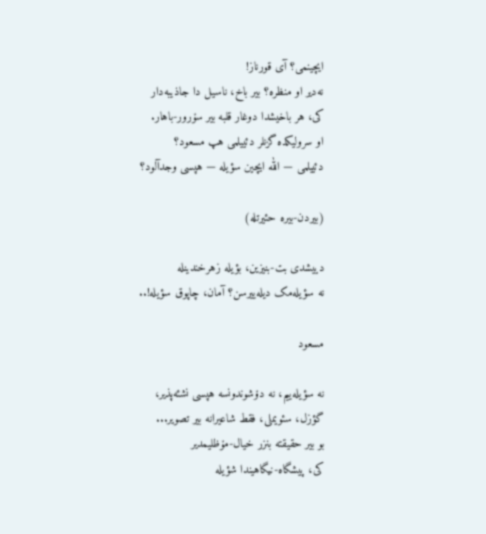ایچینمی؟ آی قورناز!
نه‌دیر او منظره؟ بیر باخ، ناسیل دا جاذیبه‌دار
کی، هر باخیشدا دوغار قلبه بیر سۆرور-باهار.
او سرولیکده گزنلر دئییلمی هپ مسعود؟
دئییلمی — الله ایچین سؤیله — هپسی وجدآلود؟

(بیردن-بیره حئیرتله)

دییشدی بت-بنیزین، بؤیله زهرخندینله
نه سؤیله‌مک دیله‌ییرسن؟ آمان، چاپوق سؤیله!..

مسعود

نه سؤیله‌ییم، نه دۆشوندونسه هپسی نشئه‌پذیر،
گؤزل، سئویملی، فقط شاعیرانه بیر تصویر...
بو بیر حقیقته بنزر خیال-مۆظلیمدیر
کی، پیشگاه-نیگاهیندا شؤیله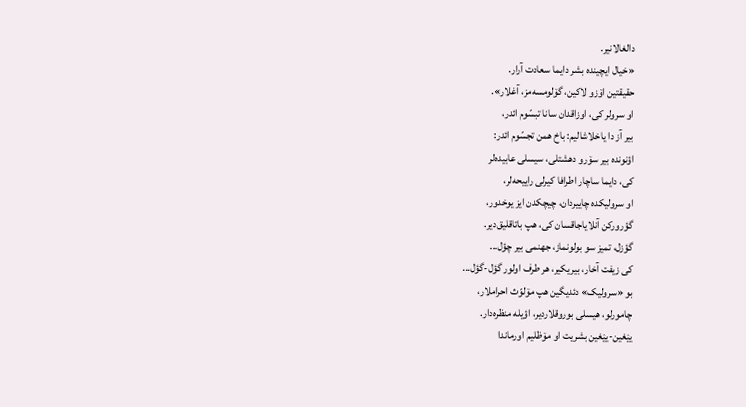دالغالانیر.
«خیال ایچینده بشر دایما سعادت آرار.
حقیقتین اۆزو لاکین، گۆلومسه‌مز، آغلار».
او سرولر کی، اوزاقدان سانا تبسّوم ائدر،
بیر آز دا یاخلاشالیم: باخ همن تجسّوم ائدر:
اؤنونده بیر سۆرو دهشتلی، سیسلی عابیده‌لر
کی، دایما ساچار اطرافا کیرلی راییحه‌لر،
او سرولیکده چاییردان، چیچکدن ایز یوخدور،
گؤرورکن آنلایاجاقسان کی، هپ باتاقلیق‌دیر.
گؤزل، تمیز سو بولونماز، جهنمی بیر چؤل...
کی زیفت آخار، بیریکیر، هر طرف اولور گؤل-گؤل...
بو «سرولیک» دئدیگین هپ مۆلوّث احراملار،
چامورلو، هیسلی بوروقلاردیر، اؤیله منظره‌دار.
یؽغین-یؽغین بشریت او مۆظلیم اورماندا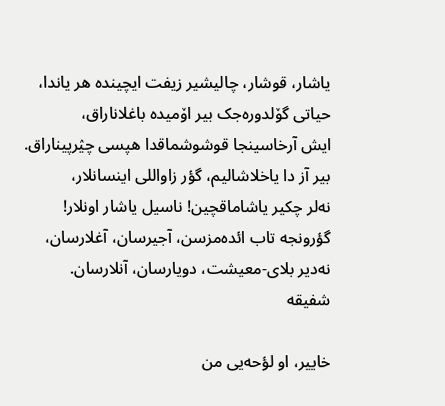یاشار، قوشار، چالیشیر زیفت ایچینده هر یاندا،
حیاتی گۆلدوره‌جک بیر اۆمیده باغلاناراق،
ایش آرخاسینجا قوشوشماقدا هپسی چؽرپیناراق.
بیر آز دا یاخلاشالیم، گؤر زاواللی اینسانلار،
نه‌لر چکیر یاشاماقچین! ناسیل یاشار اونلار!
گؤرونجه تاب ائده‌مزسن، آجیرسان، آغلارسان،
نه‌دیر بلای-معیشت، دویارسان، آنلارسان.
شفیقه

خاییر، او لؤحه‌یی من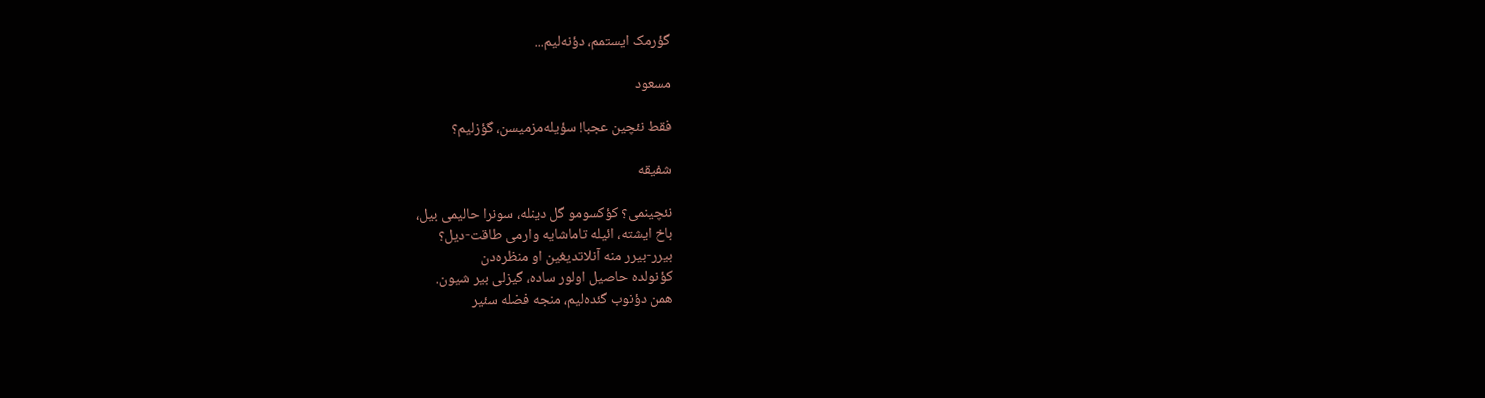گؤرمک ایستمم، دؤنه‌لیم...

مسعود

فقط نئچین عجبا! سؤیله‌مزمیسن، گؤزلیم؟

شفیقه

نئچینمی؟ کؤکسومو گل دینله، سونرا حالیمی بیل،
باخ ایشته، ائیله تاماشایه وارمی طاقت-دیل؟
بیرر-بیرر منه آنلاتدیغین او منظره‌دن
کؤنولده حاصیل اولور ساده، گیزلی بیر شیون.
همن دؤنوب گئده‌لیم، منجه فضله سئیر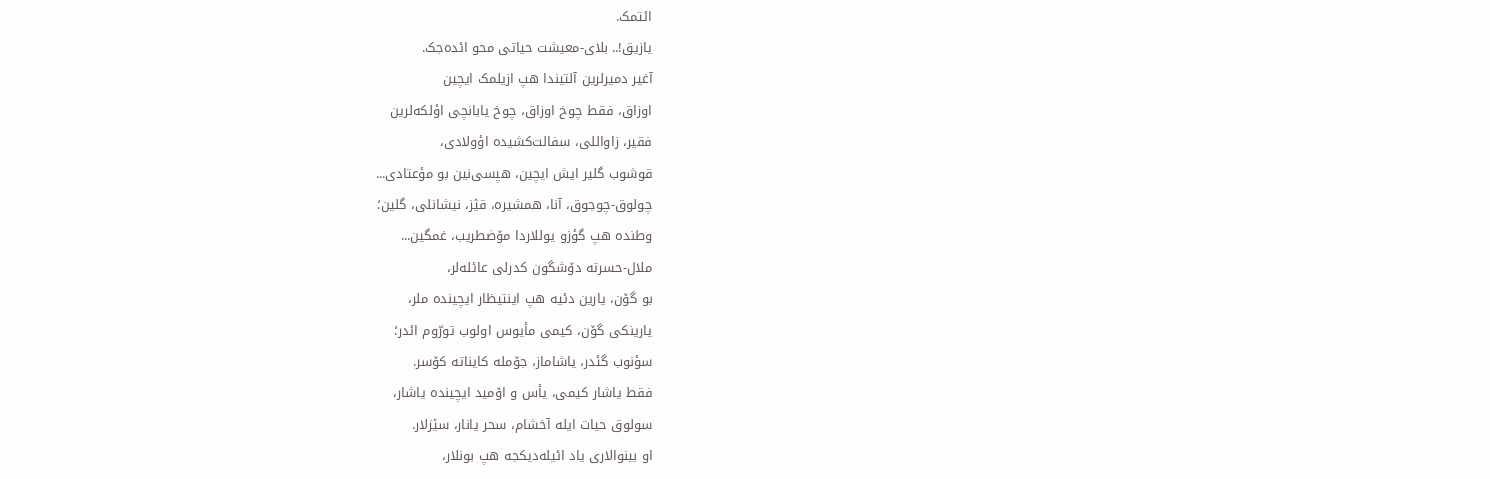ائتمک.
یازیق!.. بلای-معیشت حیاتی محو ائده‌جک.
آغیر دمیرلرین آلتیندا هپ ازیلمک ایچین
اوزاق، فقط چوخ اوزاق، چوخ یابانچی اؤلکه‌لرین
فقیر، زاواللی، سفالت‌کشیده اؤولادی،
قوشوب گلیر ایش ایچین، هپسی‌نین بو مؤعتادی...
چولوق-چوجوق، آنا، همشیره، قؽز، نیشانلی، گلین؛
وطنده هپ گؤزو یوللاردا مۆضطریب، غمگین...
ملال-حسرته دۆشگون کدرلی عائله‌لر،
بو گۆن، یارین دئیه هپ اینتیظار ایچینده ملر،
یارینکی گۆن، کیمی مأيوس اولوب تورّوم ائدر؛
سؤنوب گئدر، یاشاماز، ج‍ۆمله کایناته کۆسر.
فقط یاشار کیمی، یأس و اۆمید ایچینده یاشار،
سولوق حیات ایله آخشام، سحر یانار، سؽزلار.
او بینوالاری یاد ائیله‌دیکجه هپ بونلار،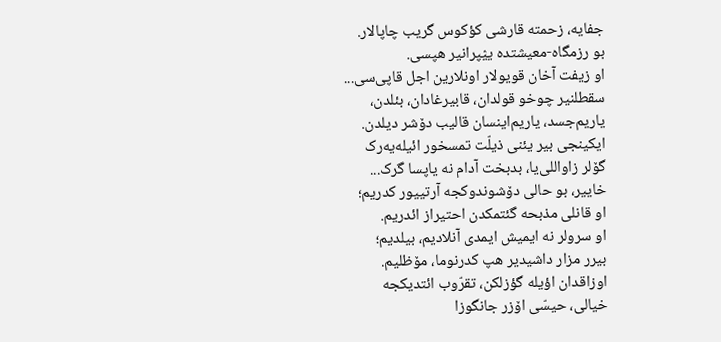جفایه، زحمته قارشی کؤکوس گریب چاپالار.
بو رزمگاه-معیشتده یؽپرانیر هپسی.
او زیفت آخان قویولار اونلارین اجل قاپی‌سی...
سقطلنیر چوخو قولدان، قابیرغادان، بئلدن،
یاریم‌جسد، یاریم‌اینسان قالیب دۆشر دیلدن.
ایکینجی بیر یئنی ذیلّت تمسخور ائیله‌یه‌رک
گۆلر زاواللی‌یا، بدبخت آدام نه یاپسا گرک...
خاییر، بو حالی دۆشوندوکجه آرتییور کدریم؛
او قانلی مذبحه گئتمکدن احتیراز ائدریم.
او سرولر نه ایمیش ایمدی آنلادیم، بیلدیم؛
بیرر مزار داشیدیر هپ کدرنوما، مۆظلیم.
اوزاقدان اؤیله گؤزلکن، تقرّوب ائتدیکجه
خیالی، حیسّی اۆزر جانگوزا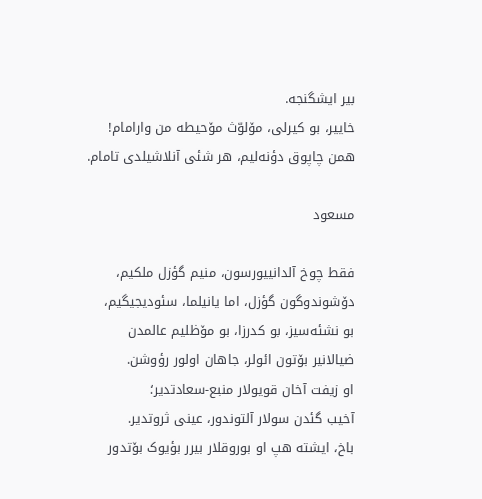بیر ایشگنجه.
خاییر، بو کیرلی، مۆلوّث مۆحیطه من وارامام!
همن چاپوق دؤنه‌لیم، هر شئی آنلاشیلدی تامام.

مسعود

فقط چوخ آلدانییورسون، منیم گؤزل ملکیم،
دۆشوندوگون گؤزل، اما یانیلما، سئودیجیگیم،
بو نشئه‌سیز، بو کدرزا، بو مۆظلیم عالمدن
ضیالانیر بۆتون ائولر، جاهان اولور رؤوشن.
او زیفت آخان قویولار منبع-سعادتدیر؛
آخیب گئدن سولار آلتوندور، عینی ثروتدیر.
باخ، ایشته هپ او بوروقلار بیرر بؤیوک بۆتدور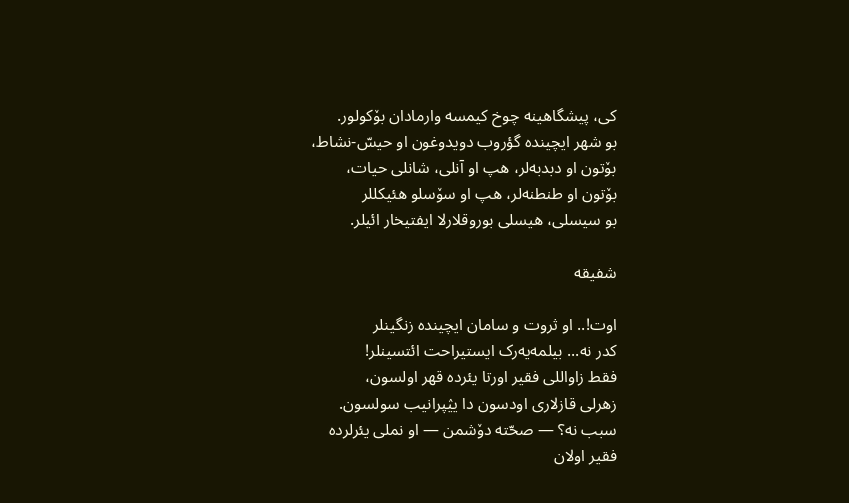کی، پیشگاهینه چوخ کیمسه وارمادان بۆکولور.
بو شهر ایچینده گؤروب دویدوغون او حیسّ-نشاط،
بۆتون او دبدبه‌لر، هپ او آنلی، شانلی حیات،
بۆتون او طنطنه‌لر، هپ او سۆسلو هئیکللر
بو سیسلی، هیسلی بوروقلارلا ایفتیخار ائیلر.

شفیقه

اوت!.. او ثروت و سامان ایچینده زنگینلر
کدر نه... بیلمه‌یه‌رک ایستیراحت ائتسینلر!
فقط زاواللی فقیر اورتا یئرده قهر اولسون،
زهرلی قازلاری اودسون دا یؽپرانیب سولسون.
سبب نه؟ — صحّته دۆشمن — او نملی یئرلرده
فقیر اولان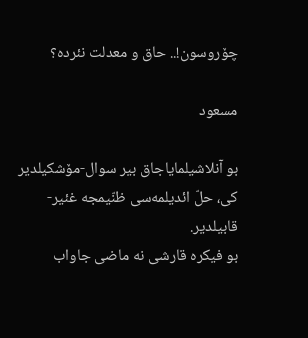چۆروسون!.. حاق و معدلت نئرده؟

مسعود

بو آنلاشیلمایاجاق بیر سوال-مۆشکیلدیر
کی، حلّ ائدیلمه‌سی ظنّیمجه غئیر-قابیلدیر.
بو فیکره قارشی نه ماضی جاواب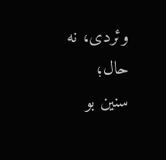وئردی، نه حال؛
سنین بو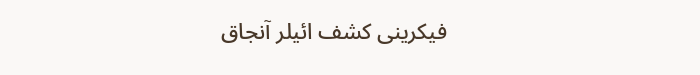فیکرینی کشف ائیلر آنجاق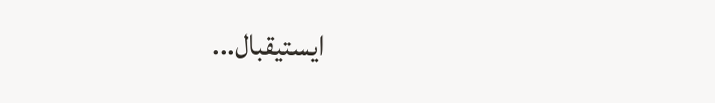ایستیقبال...